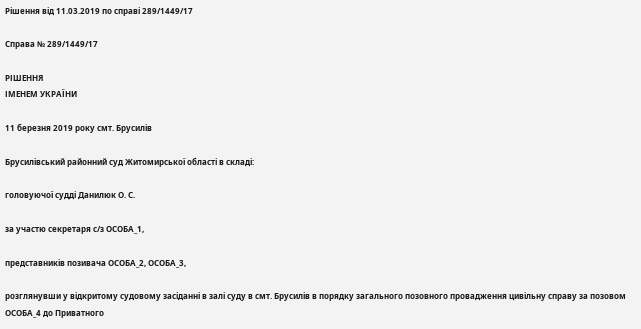Рішення від 11.03.2019 по справі 289/1449/17

Справа № 289/1449/17

РІШЕННЯ
ІМЕНЕМ УКРАЇНИ

11 березня 2019 року смт. Брусилів

Брусилівський районний суд Житомирської області в складі:

головуючої судді Данилюк О. С.

за участю секретаря с/з ОСОБА_1,

представників позивача ОСОБА_2, ОСОБА_3,

розглянувши у відкритому судовому засіданні в залі суду в смт. Брусилів в порядку загального позовного провадження цивільну справу за позовом ОСОБА_4 до Приватного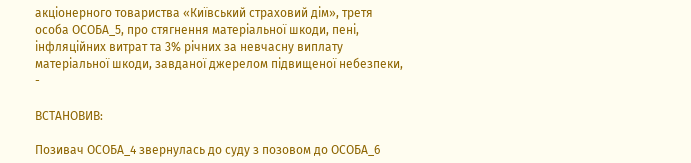акціонерного товариства «Київський страховий дім», третя особа ОСОБА_5, про стягнення матеріальної шкоди, пені, інфляційних витрат та 3% річних за невчасну виплату матеріальної шкоди, завданої джерелом підвищеної небезпеки, -

ВСТАНОВИВ:

Позивач ОСОБА_4 звернулась до суду з позовом до ОСОБА_6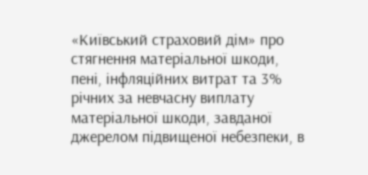«Київський страховий дім» про стягнення матеріальної шкоди, пені, інфляційних витрат та 3% річних за невчасну виплату матеріальної шкоди, завданої джерелом підвищеної небезпеки, в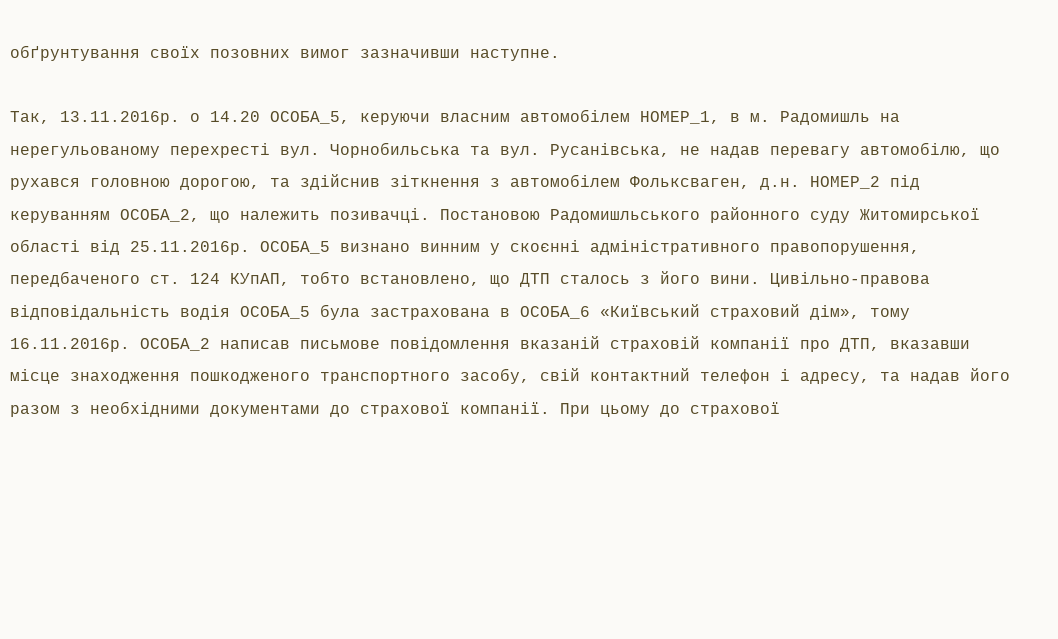обґрунтування своїх позовних вимог зазначивши наступне.

Так, 13.11.2016р. о 14.20 ОСОБА_5, керуючи власним автомобілем НОМЕР_1, в м. Радомишль на нерегульованому перехресті вул. Чорнобильська та вул. Русанівська, не надав перевагу автомобілю, що рухався головною дорогою, та здійснив зіткнення з автомобілем Фольксваген, д.н. НОМЕР_2 під керуванням ОСОБА_2, що належить позивачці. Постановою Радомишльського районного суду Житомирської області від 25.11.2016р. ОСОБА_5 визнано винним у скоєнні адміністративного правопорушення, передбаченого ст. 124 КУпАП, тобто встановлено, що ДТП сталось з його вини. Цивільно-правова відповідальність водія ОСОБА_5 була застрахована в ОСОБА_6 «Київський страховий дім», тому 16.11.2016р. ОСОБА_2 написав письмове повідомлення вказаній страховій компанії про ДТП, вказавши місце знаходження пошкодженого транспортного засобу, свій контактний телефон і адресу, та надав його разом з необхідними документами до страхової компанії. При цьому до страхової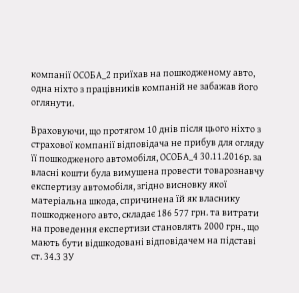компанії ОСОБА_2 приїхав на пошкодженому авто, одна ніхто з працівників компаній не забажав його оглянути.

Враховуючи, що протягом 10 днів після цього ніхто з страхової компанії відповідача не прибув для огляду її пошкодженого автомобіля, ОСОБА_4 30.11.2016р. за власні кошти була вимушена провести товарознавчу експертизу автомобіля, згідно висновку якої матеріальна шкода, спричинена їй як власнику пошкодженого авто, складає 186 577 грн. та витрати на проведення експертизи становлять 2000 грн., що мають бути відшкодовані відповідачем на підставі ст. 34.3 ЗУ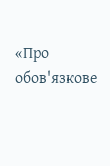«Про обов'язкове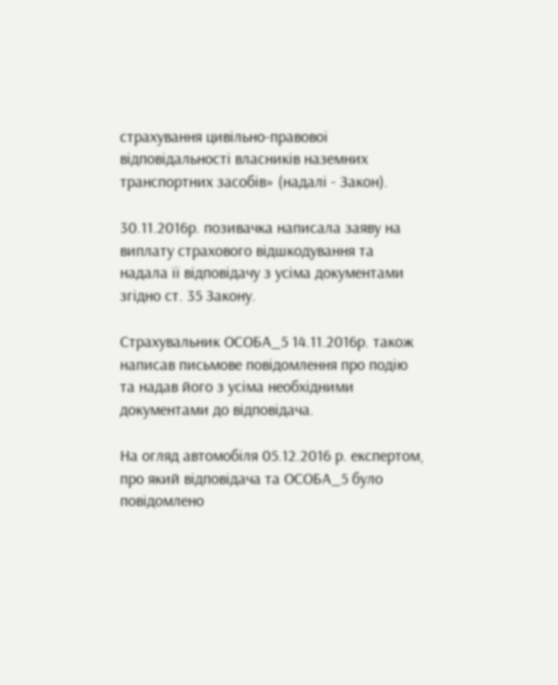страхування цивільно-правової відповідальності власників наземних транспортних засобів» (надалі - Закон).

30.11.2016р. позивачка написала заяву на виплату страхового відшкодування та надала її відповідачу з усіма документами згідно ст. 35 Закону.

Страхувальник ОСОБА_5 14.11.2016р. також написав письмове повідомлення про подію та надав його з усіма необхідними документами до відповідача.

На огляд автомобіля 05.12.2016 р. експертом, про який відповідача та ОСОБА_5 було повідомлено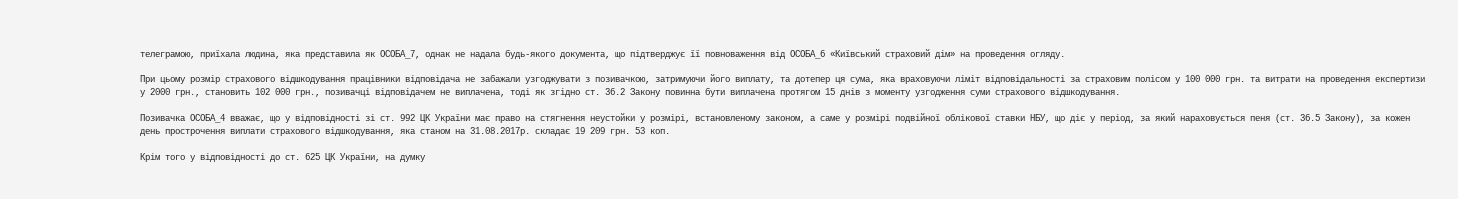телеграмою, приїхала людина, яка представила як ОСОБА_7, однак не надала будь-якого документа, що підтверджує її повноваження від ОСОБА_6 «Київський страховий дім» на проведення огляду.

При цьому розмір страхового відшкодування працівники відповідача не забажали узгоджувати з позивачкою, затримуючи його виплату, та дотепер ця сума, яка враховуючи ліміт відповідальності за страховим полісом у 100 000 грн. та витрати на проведення експертизи у 2000 грн., становить 102 000 грн., позивачці відповідачем не виплачена, тоді як згідно ст. 36.2 Закону повинна бути виплачена протягом 15 днів з моменту узгодження суми страхового відшкодування.

Позивачка ОСОБА_4 вважає, що у відповідності зі ст. 992 ЦК України має право на стягнення неустойки у розмірі, встановленому законом, а саме у розмірі подвійної облікової ставки НБУ, що діє у період, за який нараховується пеня (ст. 36.5 Закону), за кожен день прострочення виплати страхового відшкодування, яка станом на 31.08.2017р. складає 19 209 грн. 53 коп.

Крім того у відповідності до ст. 625 ЦК України, на думку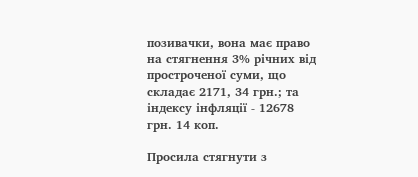позивачки, вона має право на стягнення 3% річних від простроченої суми, що складає 2171, 34 грн.; та індексу інфляції - 12678 грн. 14 коп.

Просила стягнути з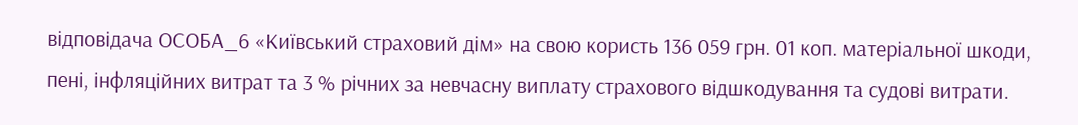відповідача ОСОБА_6 «Київський страховий дім» на свою користь 136 059 грн. 01 коп. матеріальної шкоди, пені, інфляційних витрат та 3 % річних за невчасну виплату страхового відшкодування та судові витрати.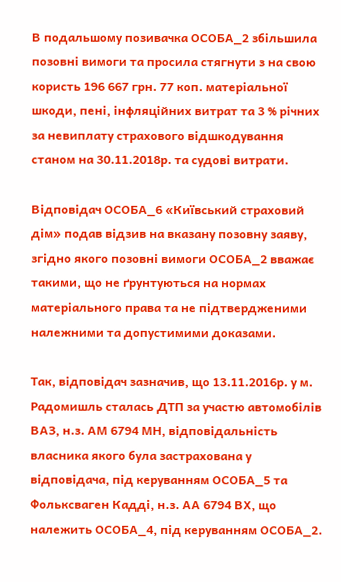В подальшому позивачка ОСОБА_2 збільшила позовні вимоги та просила стягнути з на свою користь 196 667 грн. 77 коп. матеріальної шкоди, пені, інфляційних витрат та 3 % річних за невиплату страхового відшкодування станом на 30.11.2018р. та судові витрати.

Відповідач ОСОБА_6 «Київський страховий дім» подав відзив на вказану позовну заяву, згідно якого позовні вимоги ОСОБА_2 вважає такими, що не ґрунтуються на нормах матеріального права та не підтвердженими належними та допустимими доказами.

Так, відповідач зазначив, що 13.11.2016р. у м. Радомишль сталась ДТП за участю автомобілів ВАЗ, н.з. АМ 6794 МН, відповідальність власника якого була застрахована у відповідача, під керуванням ОСОБА_5 та Фольксваген Кадді, н.з. АА 6794 ВХ, що належить ОСОБА_4, під керуванням ОСОБА_2.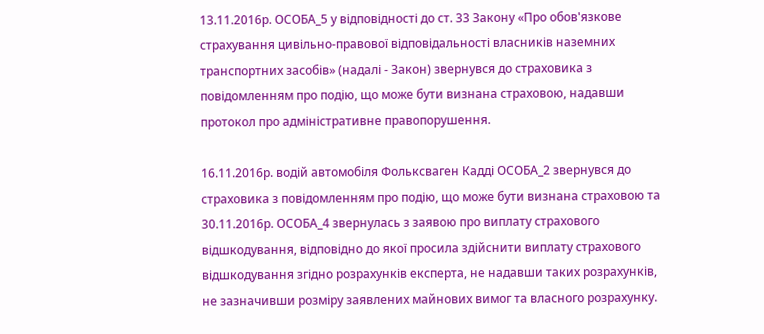13.11.2016р. ОСОБА_5 у відповідності до ст. 33 Закону «Про обов'язкове страхування цивільно-правової відповідальності власників наземних транспортних засобів» (надалі - Закон) звернувся до страховика з повідомленням про подію, що може бути визнана страховою, надавши протокол про адміністративне правопорушення.

16.11.2016р. водій автомобіля Фольксваген Кадді ОСОБА_2 звернувся до страховика з повідомленням про подію, що може бути визнана страховою та 30.11.2016р. ОСОБА_4 звернулась з заявою про виплату страхового відшкодування, відповідно до якої просила здійснити виплату страхового відшкодування згідно розрахунків експерта, не надавши таких розрахунків, не зазначивши розміру заявлених майнових вимог та власного розрахунку.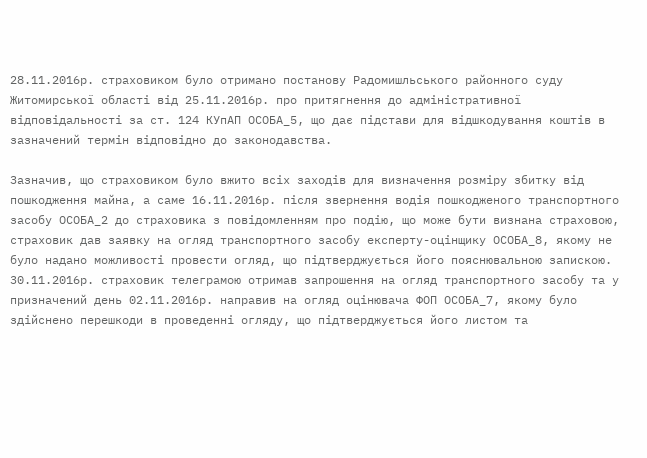28.11.2016р. страховиком було отримано постанову Радомишльського районного суду Житомирської області від 25.11.2016р. про притягнення до адміністративної відповідальності за ст. 124 КУпАП ОСОБА_5, що дає підстави для відшкодування коштів в зазначений термін відповідно до законодавства.

Зазначив, що страховиком було вжито всіх заходів для визначення розміру збитку від пошкодження майна, а саме 16.11.2016р. після звернення водія пошкодженого транспортного засобу ОСОБА_2 до страховика з повідомленням про подію, що може бути визнана страховою, страховик дав заявку на огляд транспортного засобу експерту-оцінщику ОСОБА_8, якому не було надано можливості провести огляд, що підтверджується його пояснювальною запискою. 30.11.2016р. страховик телеграмою отримав запрошення на огляд транспортного засобу та у призначений день 02.11.2016р. направив на огляд оцінювача ФОП ОСОБА_7, якому було здійснено перешкоди в проведенні огляду, що підтверджується його листом та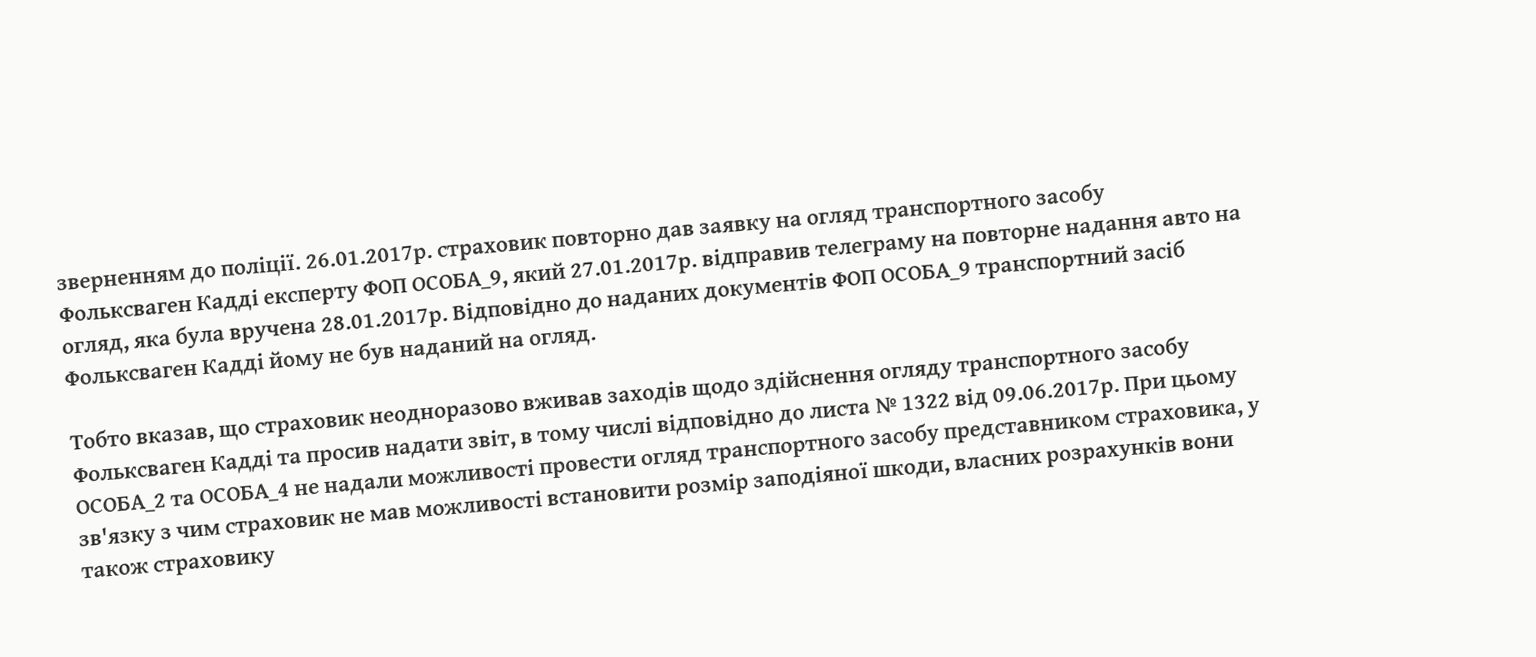зверненням до поліції. 26.01.2017р. страховик повторно дав заявку на огляд транспортного засобу Фольксваген Кадді експерту ФОП ОСОБА_9, який 27.01.2017р. відправив телеграму на повторне надання авто на огляд, яка була вручена 28.01.2017р. Відповідно до наданих документів ФОП ОСОБА_9 транспортний засіб Фольксваген Кадді йому не був наданий на огляд.

Тобто вказав, що страховик неодноразово вживав заходів щодо здійснення огляду транспортного засобу Фольксваген Кадді та просив надати звіт, в тому числі відповідно до листа № 1322 від 09.06.2017р. При цьому ОСОБА_2 та ОСОБА_4 не надали можливості провести огляд транспортного засобу представником страховика, у зв'язку з чим страховик не мав можливості встановити розмір заподіяної шкоди, власних розрахунків вони також страховику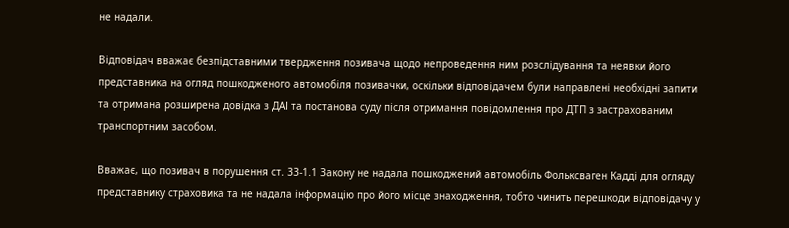не надали.

Відповідач вважає безпідставними твердження позивача щодо непроведення ним розслідування та неявки його представника на огляд пошкодженого автомобіля позивачки, оскільки відповідачем були направлені необхідні запити та отримана розширена довідка з ДАІ та постанова суду після отримання повідомлення про ДТП з застрахованим транспортним засобом.

Вважає, що позивач в порушення ст. 33-1.1 Закону не надала пошкоджений автомобіль Фольксваген Кадді для огляду представнику страховика та не надала інформацію про його місце знаходження, тобто чинить перешкоди відповідачу у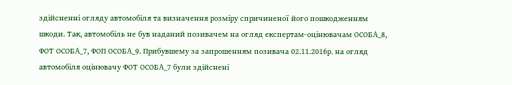здійсненні огляду автомобіля та визначення розміру спричиненої його пошкодженням шкоди. Так, автомобіль не був наданий позивачем на огляд експертам-оцінювачам ОСОБА_8, ФОТ ОСОБА_7, ФОП ОСОБА_9. Прибувшему за запрошенням позивача 02.11.2016р. на огляд автомобіля оцінювачу ФОТ ОСОБА_7 були здійснені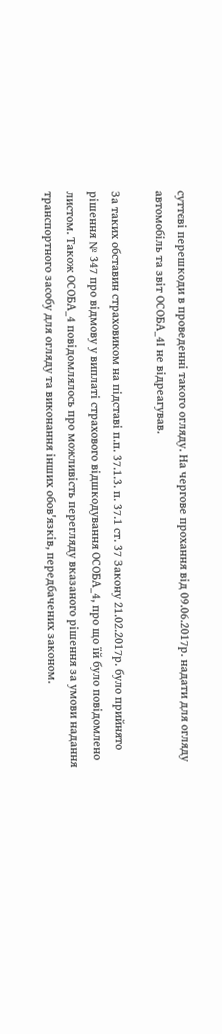суттєві перешкоди в проведенні такого огляду. На чергове прохання від 09.06.2017р. надати для огляду автомобіль та звіт ОСОБА_4І не відреагував.

За таких обставин страховиком на підставі п.п. 37.1.3. п. 37.1 ст. 37 Закону 21.02.2017р. було прийнято рішення № 347 про відмову у виплаті страхового відшкодування ОСОБА_4, про що їй було повідомлено листом. Також ОСОБА_4 повідомлялось про можливість перегляду вказаного рішення за умови надання транспортного засобу для огляду та виконання інших обов'язків, передбачених законом.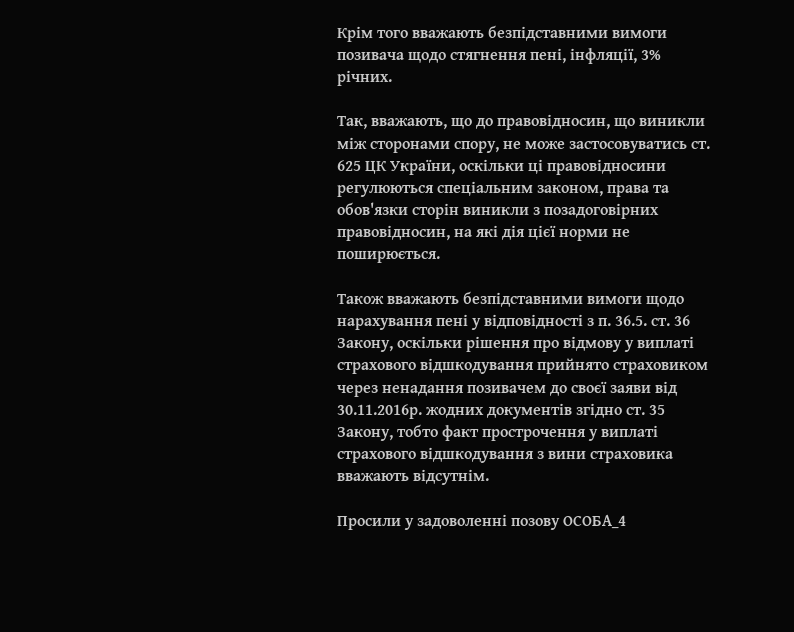Крім того вважають безпідставними вимоги позивача щодо стягнення пені, інфляції, 3% річних.

Так, вважають, що до правовідносин, що виникли між сторонами спору, не може застосовуватись ст. 625 ЦК України, оскільки ці правовідносини регулюються спеціальним законом, права та обов'язки сторін виникли з позадоговірних правовідносин, на які дія цієї норми не поширюється.

Також вважають безпідставними вимоги щодо нарахування пені у відповідності з п. 36.5. ст. 36 Закону, оскільки рішення про відмову у виплаті страхового відшкодування прийнято страховиком через ненадання позивачем до своєї заяви від 30.11.2016р. жодних документів згідно ст. 35 Закону, тобто факт прострочення у виплаті страхового відшкодування з вини страховика вважають відсутнім.

Просили у задоволенні позову ОСОБА_4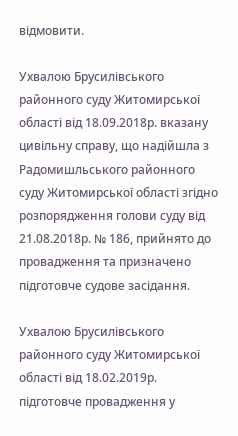відмовити.

Ухвалою Брусилівського районного суду Житомирської області від 18.09.2018р. вказану цивільну справу, що надійшла з Радомишльського районного суду Житомирської області згідно розпорядження голови суду від 21.08.2018р. № 186, прийнято до провадження та призначено підготовче судове засідання.

Ухвалою Брусилівського районного суду Житомирської області від 18.02.2019р. підготовче провадження у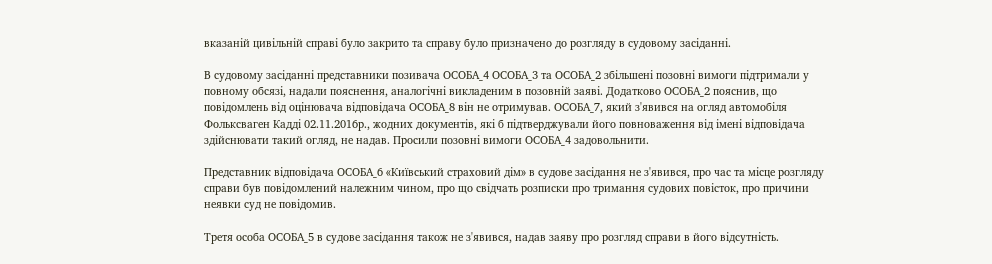вказаній цивільній справі було закрито та справу було призначено до розгляду в судовому засіданні.

В судовому засіданні представники позивача ОСОБА_4 ОСОБА_3 та ОСОБА_2 збільшені позовні вимоги підтримали у повному обсязі, надали пояснення, аналогічні викладеним в позовній заяві. Додатково ОСОБА_2 пояснив, що повідомлень від оцінювача відповідача ОСОБА_8 він не отримував. ОСОБА_7, який з'явився на огляд автомобіля Фольксваген Кадді 02.11.2016р., жодних документів, які б підтверджували його повноваження від імені відповідача здійснювати такий огляд, не надав. Просили позовні вимоги ОСОБА_4 задовольнити.

Представник відповідача ОСОБА_6 «Київський страховий дім» в судове засідання не з'явився, про час та місце розгляду справи був повідомлений належним чином, про що свідчать розписки про тримання судових повісток, про причини неявки суд не повідомив.

Третя особа ОСОБА_5 в судове засідання також не з'явився, надав заяву про розгляд справи в його відсутність.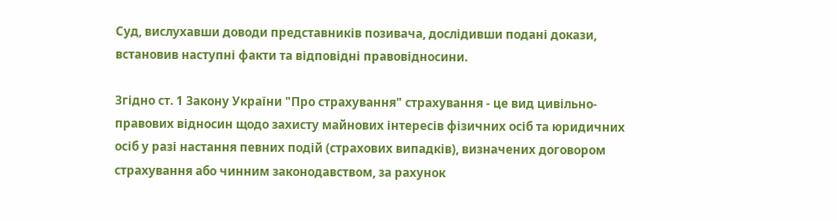Суд, вислухавши доводи представників позивача, дослідивши подані докази, встановив наступні факти та відповідні правовідносини.

Згідно ст. 1 Закону України "Про страхування" страхування - це вид цивільно-правових відносин щодо захисту майнових інтересів фізичних осіб та юридичних осіб у разі настання певних подій (страхових випадків), визначених договором страхування або чинним законодавством, за рахунок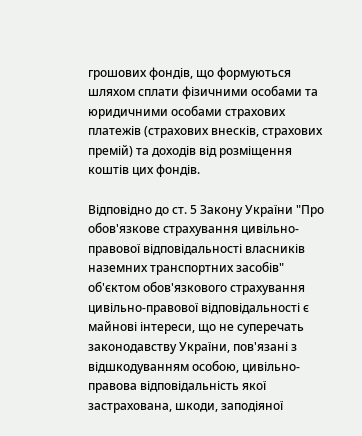грошових фондів, що формуються шляхом сплати фізичними особами та юридичними особами страхових платежів (страхових внесків, страхових премій) та доходів від розміщення коштів цих фондів.

Відповідно до ст. 5 Закону України "Про обов'язкове страхування цивільно-правової відповідальності власників наземних транспортних засобів" об'єктом обов'язкового страхування цивільно-правової відповідальності є майнові інтереси, що не суперечать законодавству України, пов'язані з відшкодуванням особою, цивільно-правова відповідальність якої застрахована, шкоди, заподіяної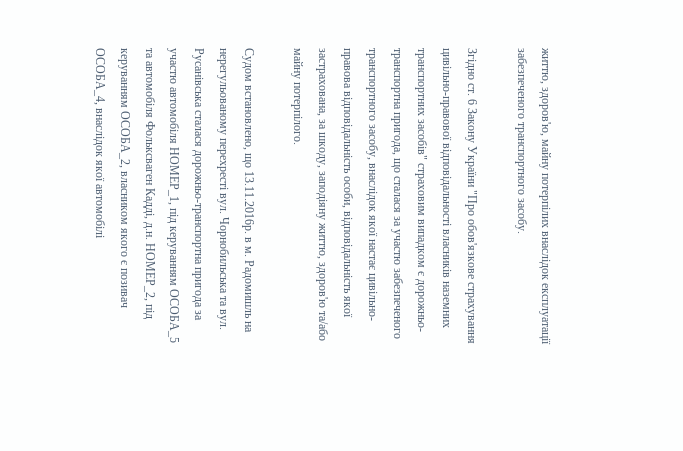життю, здоров'ю, майну потерпілих внаслідок експлуатації забезпеченого транспортного засобу.

Згідно ст. 6 Закону України "Про обов'язкове страхування цивільно-правової відповідальності власників наземних транспортних засобів" страховим випадком є дорожньо-транспортна пригода, що сталася за участю забезпеченого транспортного засобу, внаслідок якої настає цивільно-правова відповідальність особи, відповідальність якої застрахована, за шкоду, заподіяну життю, здоров'ю та/або майну потерпілого.

Судом встановлено, що 13.11.2016р. в м. Радомишль на нерегульованому перехресті вул. Чорнобильська та вул. Русанівська сталася дорожньо-транспортна пригода за участю автомобіля НОМЕР_1, під керуванням ОСОБА_5 та автомобіля Фольксваген Кадді, д.н. НОМЕР_2, під керуванням ОСОБА_2, власником якого є позивач ОСОБА_4, внаслідок якої автомобілі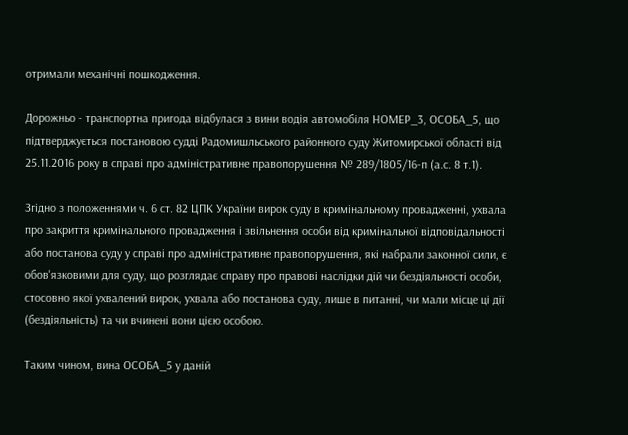отримали механічні пошкодження.

Дорожньо - транспортна пригода відбулася з вини водія автомобіля НОМЕР_3, ОСОБА_5, що підтверджується постановою судді Радомишльського районного суду Житомирської області від 25.11.2016 року в справі про адміністративне правопорушення № 289/1805/16-п (а.с. 8 т.1).

Згідно з положеннями ч. 6 ст. 82 ЦПК України вирок суду в кримінальному провадженні, ухвала про закриття кримінального провадження і звільнення особи від кримінальної відповідальності або постанова суду у справі про адміністративне правопорушення, які набрали законної сили, є обов'язковими для суду, що розглядає справу про правові наслідки дій чи бездіяльності особи, стосовно якої ухвалений вирок, ухвала або постанова суду, лише в питанні, чи мали місце ці дії (бездіяльність) та чи вчинені вони цією особою.

Таким чином, вина ОСОБА_5 у даній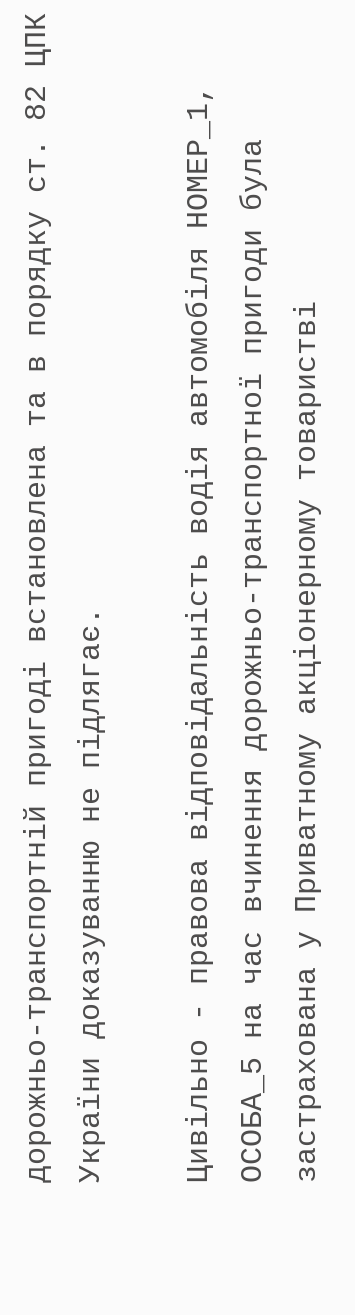дорожньо-транспортній пригоді встановлена та в порядку ст. 82 ЦПК України доказуванню не підлягає.

Цивільно - правова відповідальність водія автомобіля НОМЕР_1, ОСОБА_5 на час вчинення дорожньо-транспортної пригоди була застрахована у Приватному акціонерному товаристві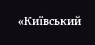«Київський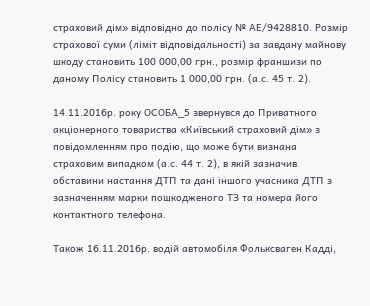страховий дім» відповідно до полісу № АЕ/9428810. Розмір страхової суми (ліміт відповідальності) за завдану майнову шкоду становить 100 000,00 грн., розмір франшизи по даному Полісу становить 1 000,00 грн. (а.с. 45 т. 2).

14.11.2016р. року ОСОБА_5 звернувся до Приватного акціонерного товариства «Київський страховий дім» з повідомленням про подію, що може бути визнана страховим випадком (а.с. 44 т. 2), в якій зазначив обставини настання ДТП та дані іншого учасника ДТП з зазначенням марки пошкодженого ТЗ та номера його контактного телефона.

Також 16.11.2016р. водій автомобіля Фольксваген Кадді,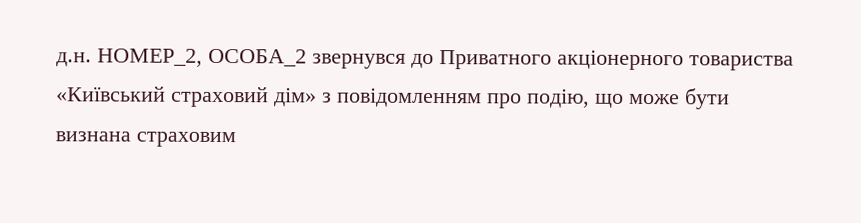д.н. НОМЕР_2, ОСОБА_2 звернувся до Приватного акціонерного товариства «Київський страховий дім» з повідомленням про подію, що може бути визнана страховим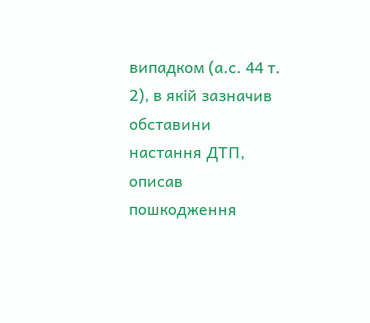випадком (а.с. 44 т. 2), в якій зазначив обставини настання ДТП, описав пошкодження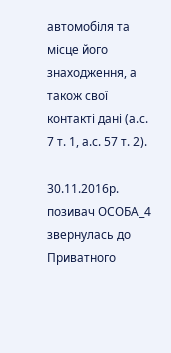автомобіля та місце його знаходження, а також свої контакті дані (а.с. 7 т. 1, а.с. 57 т. 2).

30.11.2016р. позивач ОСОБА_4 звернулась до Приватного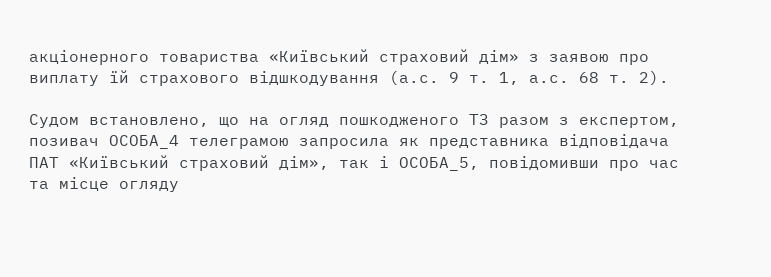акціонерного товариства «Київський страховий дім» з заявою про виплату їй страхового відшкодування (а.с. 9 т. 1, а.с. 68 т. 2).

Судом встановлено, що на огляд пошкодженого ТЗ разом з експертом, позивач ОСОБА_4 телеграмою запросила як представника відповідача ПАТ «Київський страховий дім», так і ОСОБА_5, повідомивши про час та місце огляду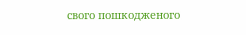свого пошкодженого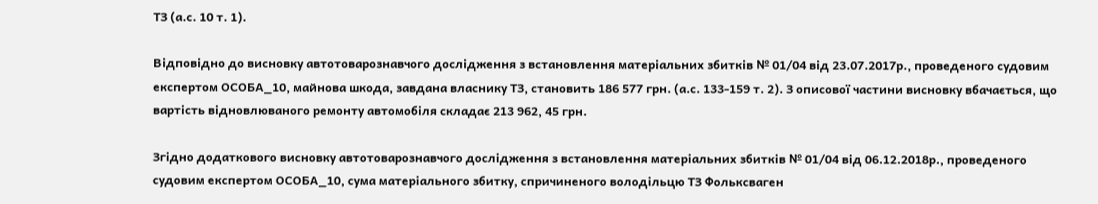ТЗ (а.с. 10 т. 1).

Відповідно до висновку автотоварознавчого дослідження з встановлення матеріальних збитків № 01/04 від 23.07.2017р., проведеного судовим експертом ОСОБА_10, майнова шкода, завдана власнику ТЗ, становить 186 577 грн. (а.с. 133-159 т. 2). З описової частини висновку вбачається, що вартість відновлюваного ремонту автомобіля складає 213 962, 45 грн.

Згідно додаткового висновку автотоварознавчого дослідження з встановлення матеріальних збитків № 01/04 від 06.12.2018р., проведеного судовим експертом ОСОБА_10, сума матеріального збитку, спричиненого володільцю ТЗ Фольксваген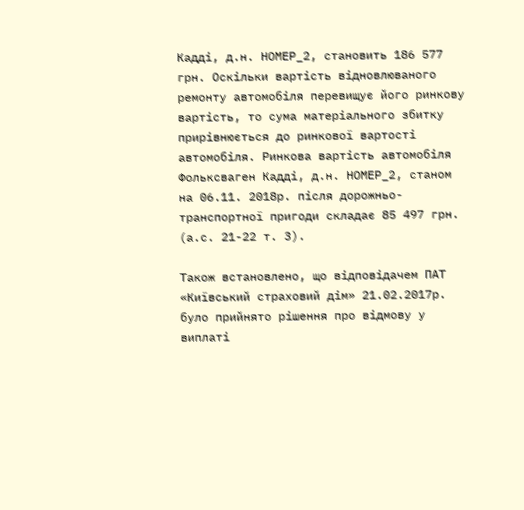Кадді, д.н. НОМЕР_2, становить 186 577 грн. Оскільки вартість відновлюваного ремонту автомобіля перевищує його ринкову вартість, то сума матеріального збитку прирівнюється до ринкової вартості автомобіля. Ринкова вартість автомобіля Фольксваген Кадді, д.н. НОМЕР_2, станом на 06.11. 2018р. після дорожньо-транспортної пригоди складає 85 497 грн. (а.с. 21-22 т. 3).

Також встановлено, що відповідачем ПАТ «Київський страховий дім» 21.02.2017р. було прийнято рішення про відмову у виплаті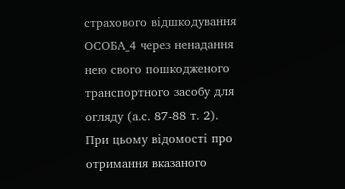страхового відшкодування ОСОБА_4 через ненадання нею свого пошкодженого транспортного засобу для огляду (а.с. 87-88 т. 2). При цьому відомості про отримання вказаного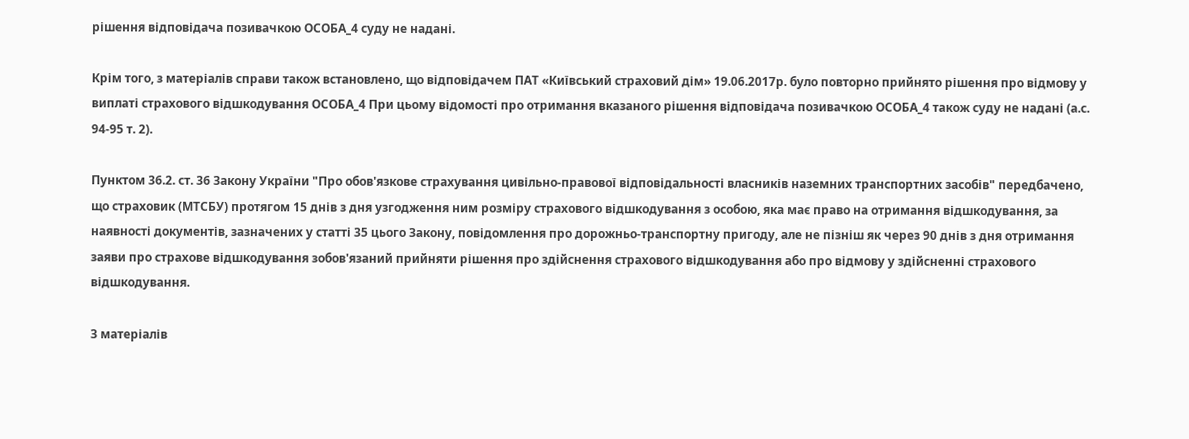рішення відповідача позивачкою ОСОБА_4 суду не надані.

Крім того, з матеріалів справи також встановлено, що відповідачем ПАТ «Київський страховий дім» 19.06.2017р. було повторно прийнято рішення про відмову у виплаті страхового відшкодування ОСОБА_4 При цьому відомості про отримання вказаного рішення відповідача позивачкою ОСОБА_4 також суду не надані (а.с. 94-95 т. 2).

Пунктом 36.2. ст. 36 Закону України "Про обов'язкове страхування цивільно-правової відповідальності власників наземних транспортних засобів" передбачено, що страховик (МТСБУ) протягом 15 днів з дня узгодження ним розміру страхового відшкодування з особою, яка має право на отримання відшкодування, за наявності документів, зазначених у статті 35 цього Закону, повідомлення про дорожньо-транспортну пригоду, але не пізніш як через 90 днів з дня отримання заяви про страхове відшкодування зобов'язаний прийняти рішення про здійснення страхового відшкодування або про відмову у здійсненні страхового відшкодування.

З матеріалів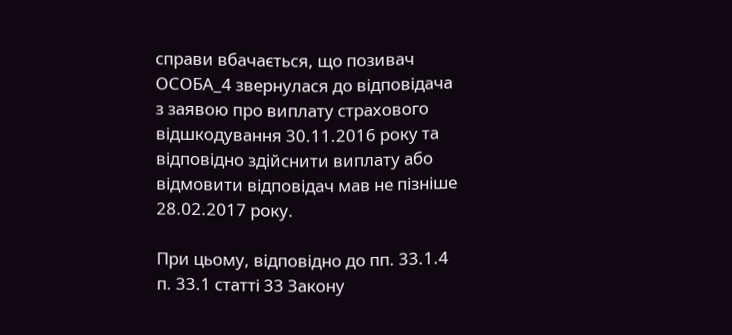справи вбачається, що позивач ОСОБА_4 звернулася до відповідача з заявою про виплату страхового відшкодування 30.11.2016 року та відповідно здійснити виплату або відмовити відповідач мав не пізніше 28.02.2017 року.

При цьому, відповідно до пп. 33.1.4 п. 33.1 статті 33 Закону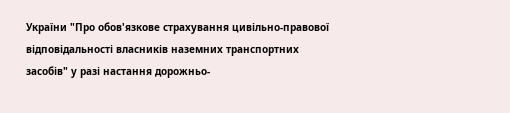України "Про обов'язкове страхування цивільно-правової відповідальності власників наземних транспортних засобів" у разі настання дорожньо-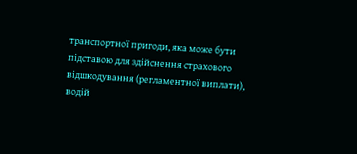транспортної пригоди, яка може бути підставою для здійснення страхового відшкодування (регламентної виплати), водій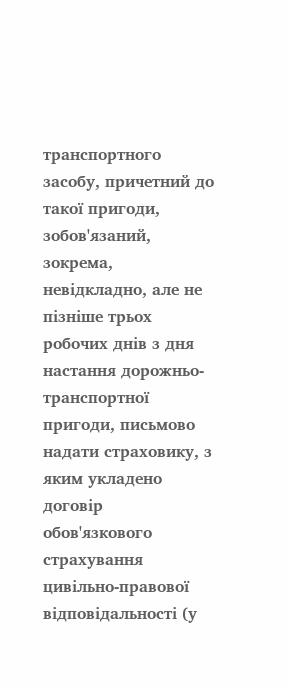транспортного засобу, причетний до такої пригоди, зобов'язаний, зокрема, невідкладно, але не пізніше трьох робочих днів з дня настання дорожньо- транспортної пригоди, письмово надати страховику, з яким укладено договір обов'язкового страхування цивільно-правової відповідальності (у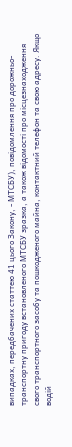випадках, передбачених статтею 41 цього Закону, - МТСБУ), повідомлення про дорожньо-транспортну пригоду встановленого МТСБУ зразка, а також відомості про місцезнаходження свого транспортного засобу та пошкодженого майна, контактний телефон та свою адресу. Якщо водій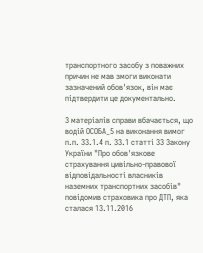транспортного засобу з поважних причин не мав змоги виконати зазначений обов'язок, він має підтвердити це документально.

З матеріалів справи вбачається, що водій ОСОБА_5 на виконання вимог п.п. 33.1.4 п. 33.1 статті 33 Закону України "Про обов'язкове страхування цивільно-правової відповідальності власників наземних транспортних засобів" повідомив страховика про ДТП, яка сталася 13.11.2016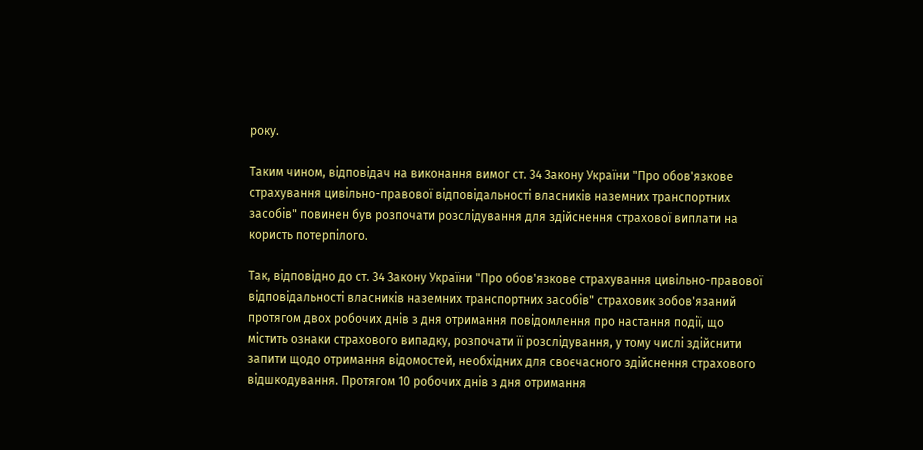року.

Таким чином, відповідач на виконання вимог ст. 34 Закону України "Про обов'язкове страхування цивільно-правової відповідальності власників наземних транспортних засобів" повинен був розпочати розслідування для здійснення страхової виплати на користь потерпілого.

Так, відповідно до ст. 34 Закону України "Про обов'язкове страхування цивільно-правової відповідальності власників наземних транспортних засобів" страховик зобов'язаний протягом двох робочих днів з дня отримання повідомлення про настання події, що містить ознаки страхового випадку, розпочати її розслідування, у тому числі здійснити запити щодо отримання відомостей, необхідних для своєчасного здійснення страхового відшкодування. Протягом 10 робочих днів з дня отримання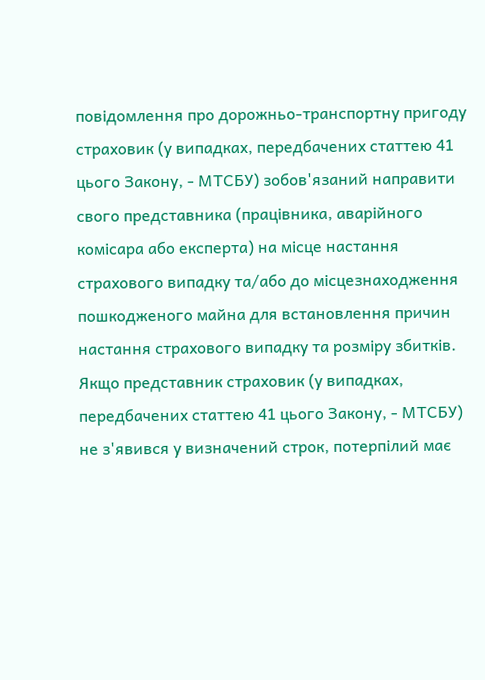повідомлення про дорожньо-транспортну пригоду страховик (у випадках, передбачених статтею 41 цього Закону, - МТСБУ) зобов'язаний направити свого представника (працівника, аварійного комісара або експерта) на місце настання страхового випадку та/або до місцезнаходження пошкодженого майна для встановлення причин настання страхового випадку та розміру збитків. Якщо представник страховик (у випадках, передбачених статтею 41 цього Закону, - МТСБУ) не з'явився у визначений строк, потерпілий має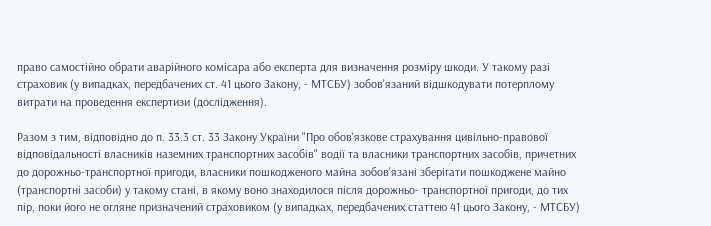право самостійно обрати аварійного комісара або експерта для визначення розміру шкоди. У такому разі страховик (у випадках, передбачених ст. 41 цього Закону, - МТСБУ) зобов'язаний відшкодувати потерплому витрати на проведення експертизи (дослідження).

Разом з тим, відповідно до п. 33.3 ст. 33 Закону України "Про обов'язкове страхування цивільно-правової відповідальності власників наземних транспортних засобів" водії та власники транспортних засобів, причетних до дорожньо-транспортної пригоди, власники пошкодженого майна зобов'язані зберігати пошкоджене майно (транспортні засоби) у такому стані, в якому воно знаходилося після дорожньо- транспортної пригоди, до тих пір, поки його не огляне призначений страховиком (у випадках, передбачених статтею 41 цього Закону, - МТСБУ)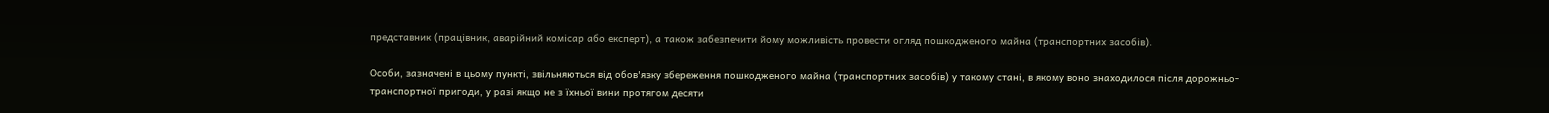представник (працівник, аварійний комісар або експерт), а також забезпечити йому можливість провести огляд пошкодженого майна (транспортних засобів).

Особи, зазначені в цьому пункті, звільняються від обов'язку збереження пошкодженого майна (транспортних засобів) у такому стані, в якому воно знаходилося після дорожньо-транспортної пригоди, у разі якщо не з їхньої вини протягом десяти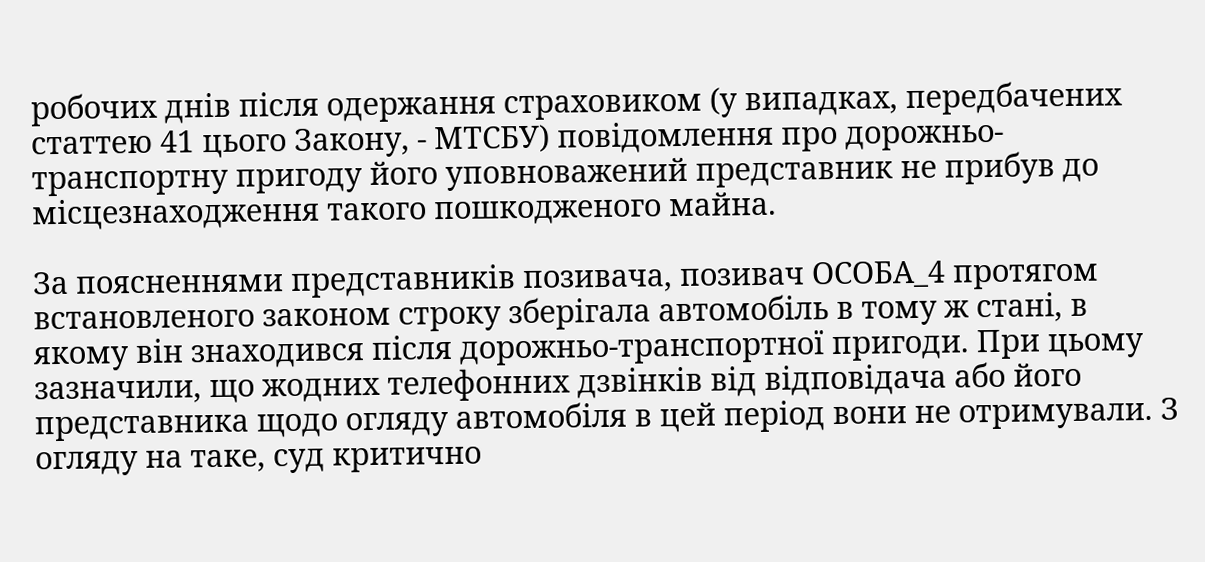робочих днів після одержання страховиком (у випадках, передбачених статтею 41 цього Закону, - МТСБУ) повідомлення про дорожньо-транспортну пригоду його уповноважений представник не прибув до місцезнаходження такого пошкодженого майна.

За поясненнями представників позивача, позивач ОСОБА_4 протягом встановленого законом строку зберігала автомобіль в тому ж стані, в якому він знаходився після дорожньо-транспортної пригоди. При цьому зазначили, що жодних телефонних дзвінків від відповідача або його представника щодо огляду автомобіля в цей період вони не отримували. З огляду на таке, суд критично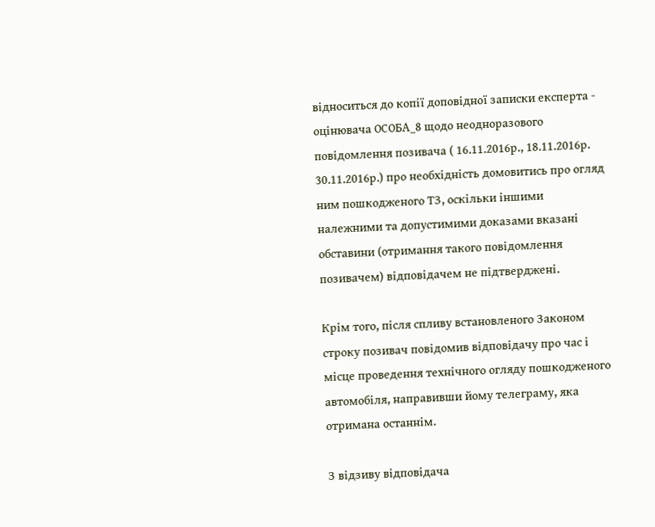відноситься до копії доповідної записки експерта - оцінювача ОСОБА_8 щодо неодноразового повідомлення позивача ( 16.11.2016р., 18.11.2016р. 30.11.2016р.) про необхідність домовитись про огляд ним пошкодженого ТЗ, оскільки іншими належними та допустимими доказами вказані обставини (отримання такого повідомлення позивачем) відповідачем не підтверджені.

Крім того, після спливу встановленого Законом строку позивач повідомив відповідачу про час і місце проведення технічного огляду пошкодженого автомобіля, направивши йому телеграму, яка отримана останнім.

З відзиву відповідача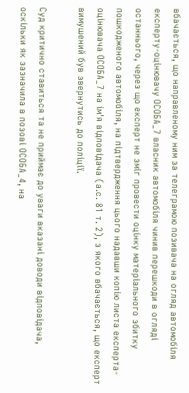вбачається, що направленому ним за телеграмою позивача на огляд автомобіля експерту-оцінювачу ОСОБА_7 власник автомобіля чинив перешкоди в огляді останнього, через що експерт не зміг провести оцінку матеріального збитку пошкодженого автомобіля, на підтвердження цього надавши копію листа експерта-оцінювача ОСОБА_7 на ім'я відповідача (а.с. 81 т. 2), з якого вбачається, що експерт вимушений був звернутись до поліції.

Суд критично ставиться та не приймає до уваги вказані доводи відповідача, оскільки як зазначила в позові ОСОБА_4, на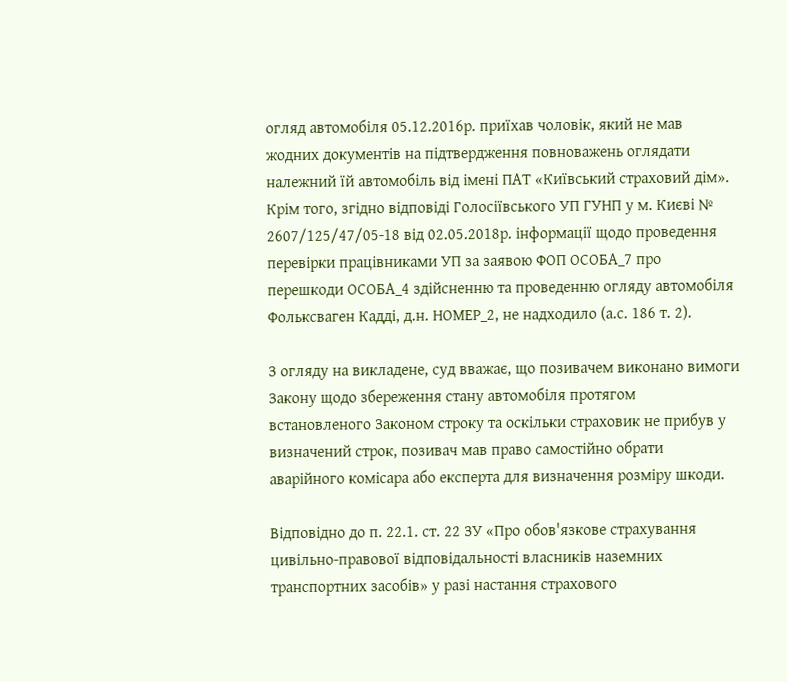огляд автомобіля 05.12.2016р. приїхав чоловік, який не мав жодних документів на підтвердження повноважень оглядати належний їй автомобіль від імені ПАТ «Київський страховий дім». Крім того, згідно відповіді Голосіївського УП ГУНП у м. Києві № 2607/125/47/05-18 від 02.05.2018р. інформації щодо проведення перевірки працівниками УП за заявою ФОП ОСОБА_7 про перешкоди ОСОБА_4 здійсненню та проведенню огляду автомобіля Фольксваген Кадді, д.н. НОМЕР_2, не надходило (а.с. 186 т. 2).

З огляду на викладене, суд вважає, що позивачем виконано вимоги Закону щодо збереження стану автомобіля протягом встановленого Законом строку та оскільки страховик не прибув у визначений строк, позивач мав право самостійно обрати аварійного комісара або експерта для визначення розміру шкоди.

Відповідно до п. 22.1. ст. 22 ЗУ «Про обов'язкове страхування цивільно-правової відповідальності власників наземних транспортних засобів» у разі настання страхового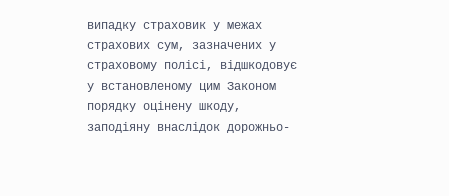випадку страховик у межах страхових сум, зазначених у страховому полісі, відшкодовує у встановленому цим Законом порядку оцінену шкоду, заподіяну внаслідок дорожньо-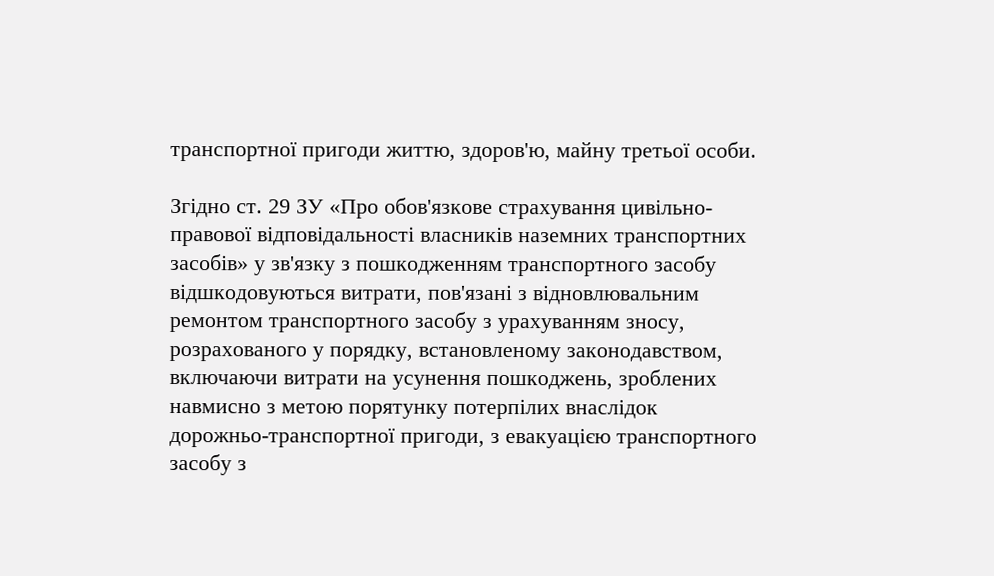транспортної пригоди життю, здоров'ю, майну третьої особи.

Згідно ст. 29 ЗУ «Про обов'язкове страхування цивільно-правової відповідальності власників наземних транспортних засобів» у зв'язку з пошкодженням транспортного засобу відшкодовуються витрати, пов'язані з відновлювальним ремонтом транспортного засобу з урахуванням зносу, розрахованого у порядку, встановленому законодавством, включаючи витрати на усунення пошкоджень, зроблених навмисно з метою порятунку потерпілих внаслідок дорожньо-транспортної пригоди, з евакуацією транспортного засобу з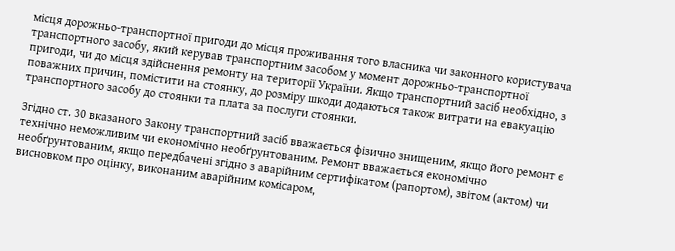місця дорожньо-транспортної пригоди до місця проживання того власника чи законного користувача транспортного засобу, який керував транспортним засобом у момент дорожньо-транспортної пригоди, чи до місця здійснення ремонту на території України. Якщо транспортний засіб необхідно, з поважних причин, помістити на стоянку, до розміру шкоди додаються також витрати на евакуацію транспортного засобу до стоянки та плата за послуги стоянки.

Згідно ст. 30 вказаного Закону транспортний засіб вважається фізично знищеним, якщо його ремонт є технічно неможливим чи економічно необґрунтованим. Ремонт вважається економічно необґрунтованим, якщо передбачені згідно з аварійним сертифікатом (рапортом), звітом (актом) чи висновком про оцінку, виконаним аварійним комісаром,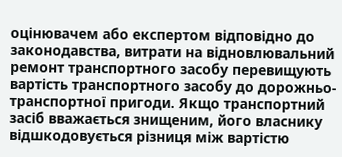оцінювачем або експертом відповідно до законодавства, витрати на відновлювальний ремонт транспортного засобу перевищують вартість транспортного засобу до дорожньо-транспортної пригоди. Якщо транспортний засіб вважається знищеним, його власнику відшкодовується різниця між вартістю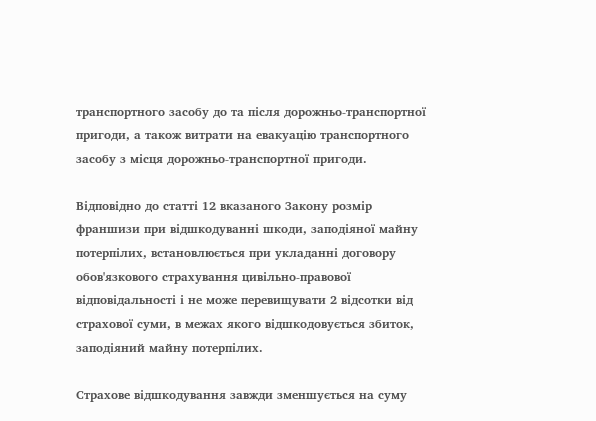транспортного засобу до та після дорожньо-транспортної пригоди, а також витрати на евакуацію транспортного засобу з місця дорожньо-транспортної пригоди.

Відповідно до статті 12 вказаного Закону розмір франшизи при відшкодуванні шкоди, заподіяної майну потерпілих, встановлюється при укладанні договору обов'язкового страхування цивільно-правової відповідальності і не може перевищувати 2 відсотки від страхової суми, в межах якого відшкодовується збиток, заподіяний майну потерпілих.

Страхове відшкодування завжди зменшується на суму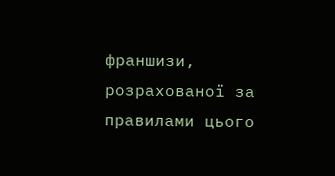франшизи, розрахованої за правилами цього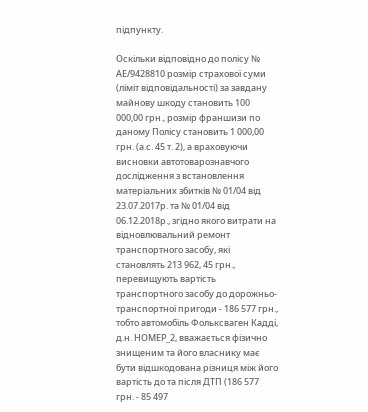підпункту.

Оскільки відповідно до полісу № АЕ/9428810 розмір страхової суми (ліміт відповідальності) за завдану майнову шкоду становить 100 000,00 грн., розмір франшизи по даному Полісу становить 1 000,00 грн. (а.с. 45 т. 2), а враховуючи висновки автотоварознавчого дослідження з встановлення матеріальних збитків № 01/04 від 23.07.2017р. та № 01/04 від 06.12.2018р., згідно якого витрати на відновлювальний ремонт транспортного засобу, які становлять 213 962, 45 грн., перевищують вартість транспортного засобу до дорожньо-транспортної пригоди - 186 577 грн., тобто автомобіль Фольксваген Кадді, д.н. НОМЕР_2, вважається фізично знищеним та його власнику має бути відшкодована різниця між його вартість до та після ДТП (186 577 грн. - 85 497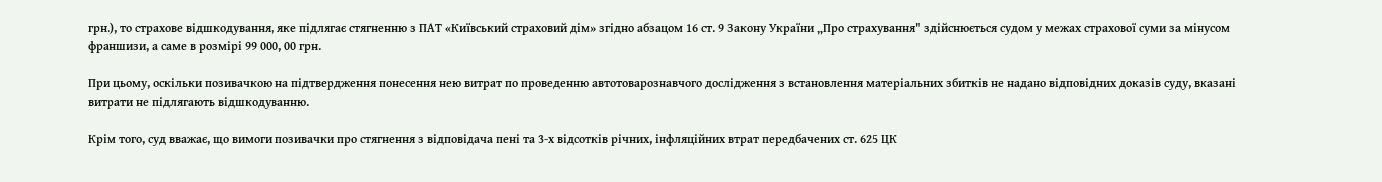грн.), то страхове відшкодування, яке підлягає стягненню з ПАТ «Київський страховий дім» згідно абзацом 16 ст. 9 Закону України „Про страхування" здійснюється судом у межах страхової суми за мінусом франшизи, а саме в розмірі 99 000, 00 грн.

При цьому, оскільки позивачкою на підтвердження понесення нею витрат по проведенню автотоварознавчого дослідження з встановлення матеріальних збитків не надано відповідних доказів суду, вказані витрати не підлягають відшкодуванню.

Крім того, суд вважає, що вимоги позивачки про стягнення з відповідача пені та 3-х відсотків річних, інфляційних втрат передбачених ст. 625 ЦК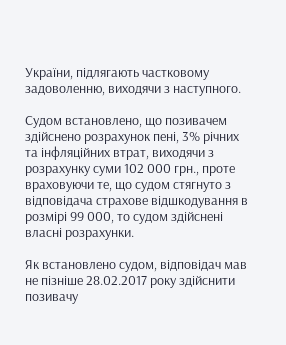України, підлягають частковому задоволенню, виходячи з наступного.

Судом встановлено, що позивачем здійснено розрахунок пені, 3% річних та інфляційних втрат, виходячи з розрахунку суми 102 000 грн., проте враховуючи те, що судом стягнуто з відповідача страхове відшкодування в розмірі 99 000, то судом здійснені власні розрахунки.

Як встановлено судом, відповідач мав не пізніше 28.02.2017 року здійснити позивачу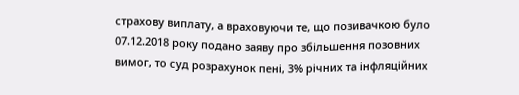страхову виплату, а враховуючи те, що позивачкою було 07.12.2018 року подано заяву про збільшення позовних вимог, то суд розрахунок пені, 3% річних та інфляційних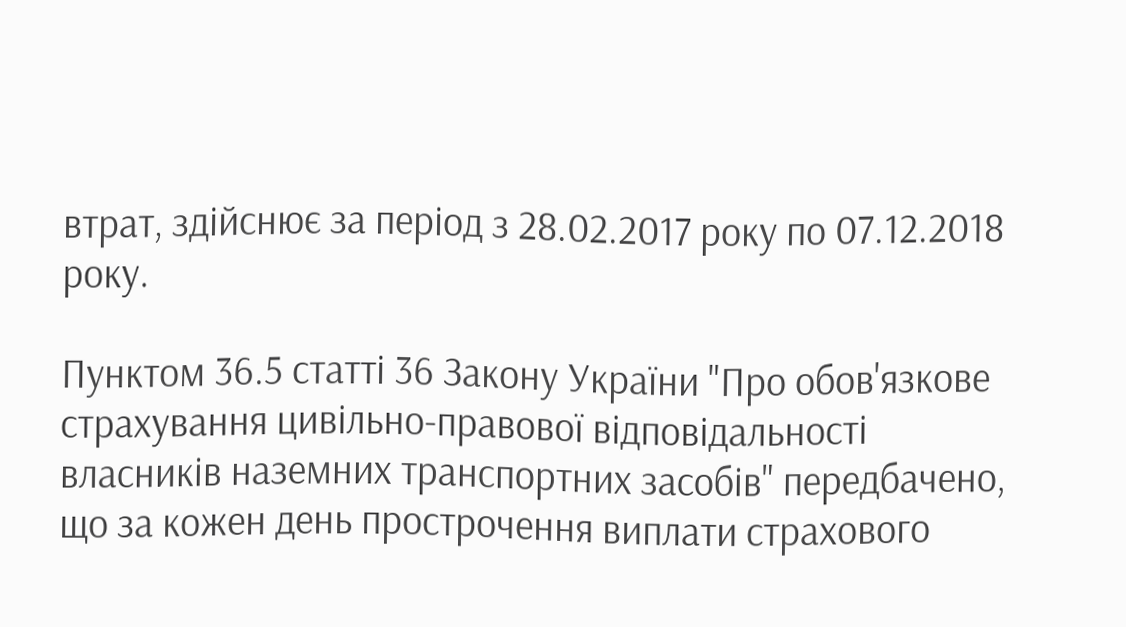втрат, здійснює за період з 28.02.2017 року по 07.12.2018 року.

Пунктом 36.5 статті 36 Закону України "Про обов'язкове страхування цивільно-правової відповідальності власників наземних транспортних засобів" передбачено, що за кожен день прострочення виплати страхового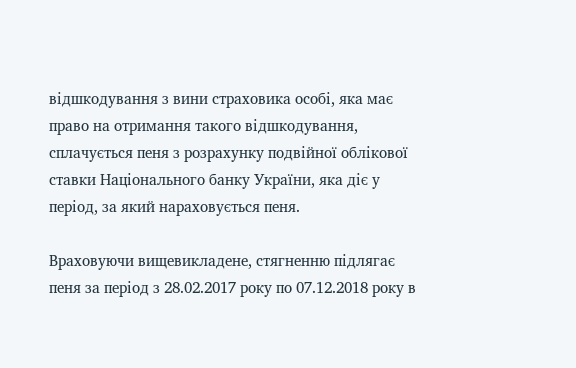відшкодування з вини страховика особі, яка має право на отримання такого відшкодування, сплачується пеня з розрахунку подвійної облікової ставки Національного банку України, яка діє у період, за який нараховується пеня.

Враховуючи вищевикладене, стягненню підлягає пеня за період з 28.02.2017 року по 07.12.2018 року в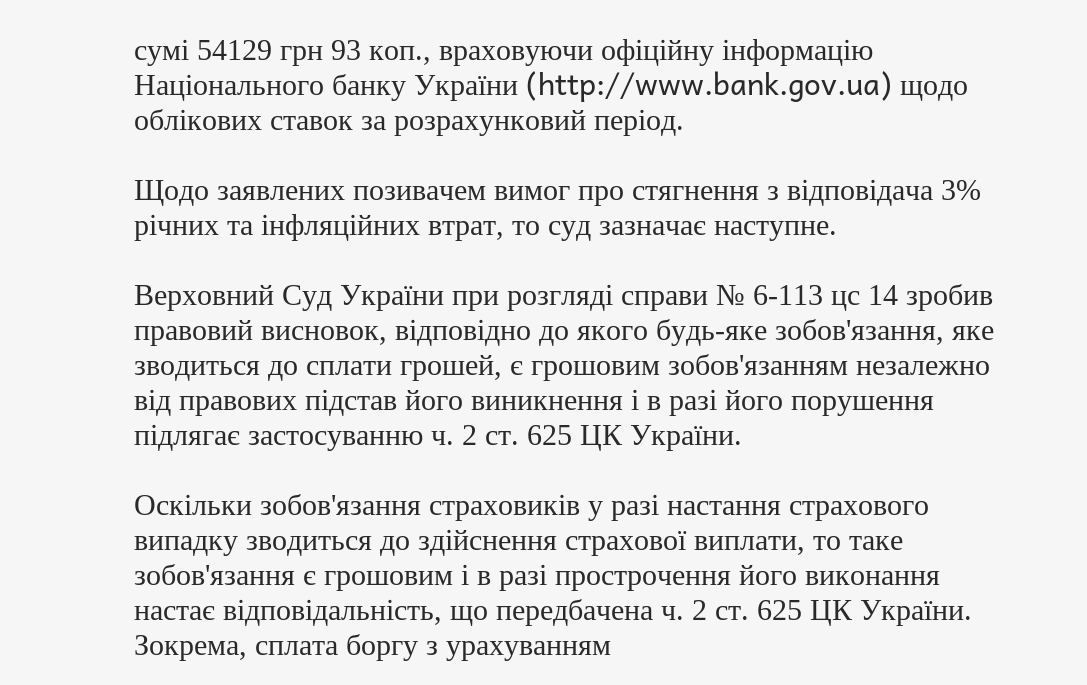сумі 54129 грн 93 коп., враховуючи офіційну інформацію Національного банку України (http://www.bank.gov.ua) щодо облікових ставок за розрахунковий період.

Щодо заявлених позивачем вимог про стягнення з відповідача 3% річних та інфляційних втрат, то суд зазначає наступне.

Верховний Суд України при розгляді справи № 6-113 цс 14 зробив правовий висновок, відповідно до якого будь-яке зобов'язання, яке зводиться до сплати грошей, є грошовим зобов'язанням незалежно від правових підстав його виникнення і в разі його порушення підлягає застосуванню ч. 2 ст. 625 ЦК України.

Оскільки зобов'язання страховиків у разі настання страхового випадку зводиться до здійснення страхової виплати, то таке зобов'язання є грошовим і в разі прострочення його виконання настає відповідальність, що передбачена ч. 2 ст. 625 ЦК України. Зокрема, сплата боргу з урахуванням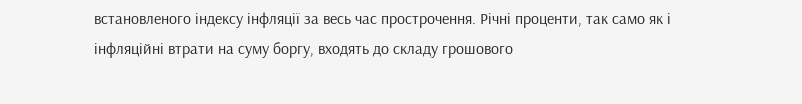встановленого індексу інфляції за весь час прострочення. Річні проценти, так само як і інфляційні втрати на суму боргу, входять до складу грошового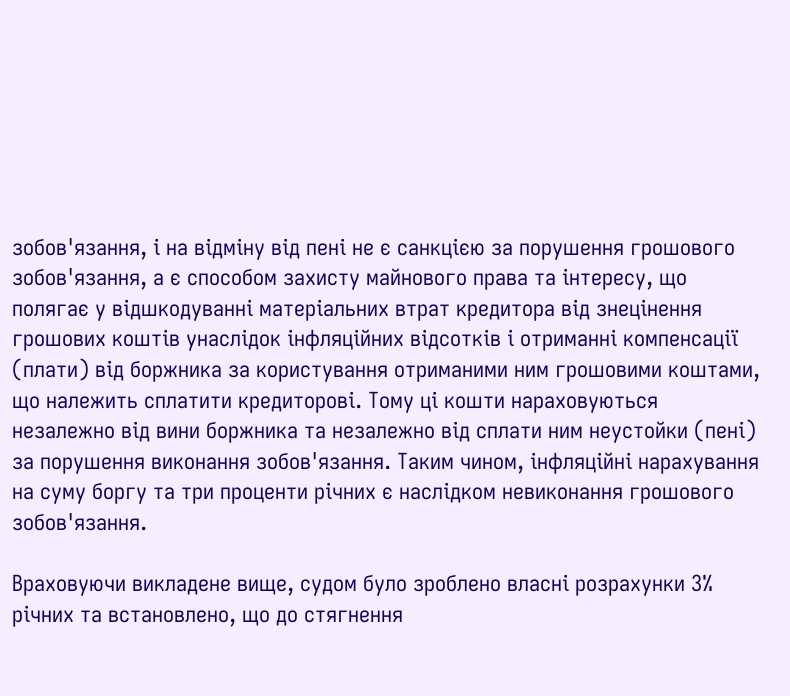зобов'язання, і на відміну від пені не є санкцією за порушення грошового зобов'язання, а є способом захисту майнового права та інтересу, що полягає у відшкодуванні матеріальних втрат кредитора від знецінення грошових коштів унаслідок інфляційних відсотків і отриманні компенсації (плати) від боржника за користування отриманими ним грошовими коштами, що належить сплатити кредиторові. Тому ці кошти нараховуються незалежно від вини боржника та незалежно від сплати ним неустойки (пені) за порушення виконання зобов'язання. Таким чином, інфляційні нарахування на суму боргу та три проценти річних є наслідком невиконання грошового зобов'язання.

Враховуючи викладене вище, судом було зроблено власні розрахунки 3% річних та встановлено, що до стягнення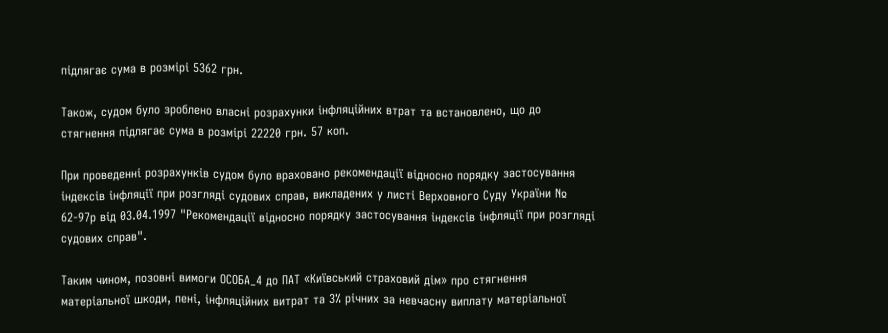підлягає сума в розмірі 5362 грн.

Також, судом було зроблено власні розрахунки інфляційних втрат та встановлено, що до стягнення підлягає сума в розмірі 22220 грн. 57 коп.

При проведенні розрахунків судом було враховано рекомендації відносно порядку застосування індексів інфляції при розгляді судових справ, викладених у листі Верховного Суду України № 62-97р від 03.04.1997 "Рекомендації відносно порядку застосування індексів інфляції при розгляді судових справ".

Таким чином, позовні вимоги ОСОБА_4 до ПАТ «Київський страховий дім» про стягнення матеріальної шкоди, пені, інфляційних витрат та 3% річних за невчасну виплату матеріальної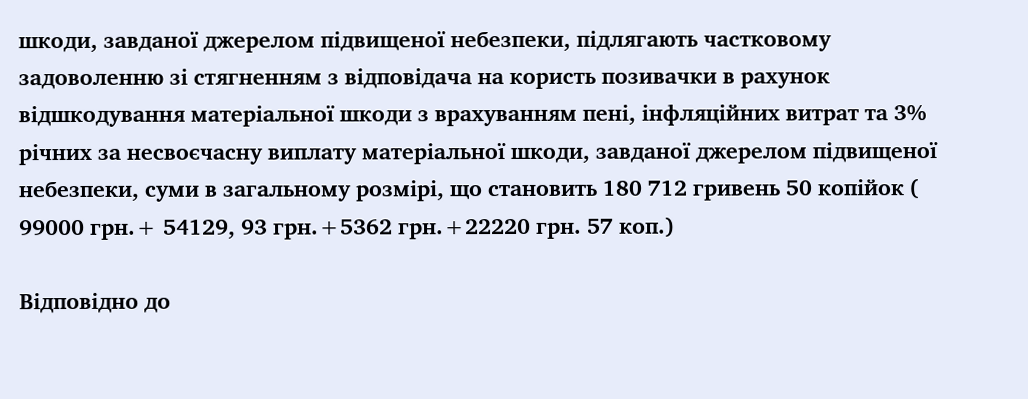шкоди, завданої джерелом підвищеної небезпеки, підлягають частковому задоволенню зі стягненням з відповідача на користь позивачки в рахунок відшкодування матеріальної шкоди з врахуванням пені, інфляційних витрат та 3% річних за несвоєчасну виплату матеріальної шкоди, завданої джерелом підвищеної небезпеки, суми в загальному розмірі, що становить 180 712 гривень 50 копійок ( 99000 грн.+ 54129, 93 грн.+5362 грн.+22220 грн. 57 коп.)

Відповідно до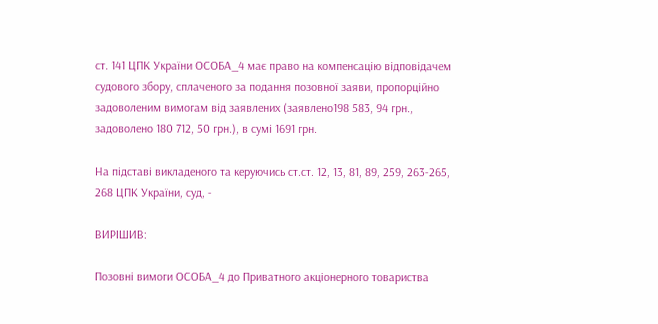ст. 141 ЦПК України ОСОБА_4 має право на компенсацію відповідачем судового збору, сплаченого за подання позовної заяви, пропорційно задоволеним вимогам від заявлених (заявлено198 583, 94 грн., задоволено 180 712, 50 грн.), в сумі 1691 грн.

На підставі викладеного та керуючись ст.ст. 12, 13, 81, 89, 259, 263-265, 268 ЦПК України, суд, -

ВИРІШИВ:

Позовні вимоги ОСОБА_4 до Приватного акціонерного товариства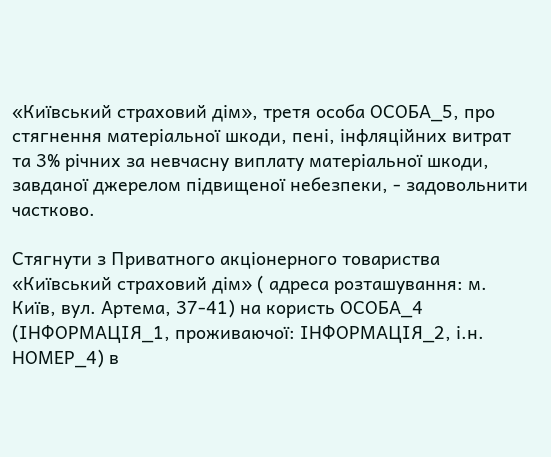«Київський страховий дім», третя особа ОСОБА_5, про стягнення матеріальної шкоди, пені, інфляційних витрат та 3% річних за невчасну виплату матеріальної шкоди, завданої джерелом підвищеної небезпеки, - задовольнити частково.

Стягнути з Приватного акціонерного товариства «Київський страховий дім» ( адреса розташування: м. Київ, вул. Артема, 37-41) на користь ОСОБА_4 (ІНФОРМАЦІЯ_1, проживаючої: ІНФОРМАЦІЯ_2, і.н. НОМЕР_4) в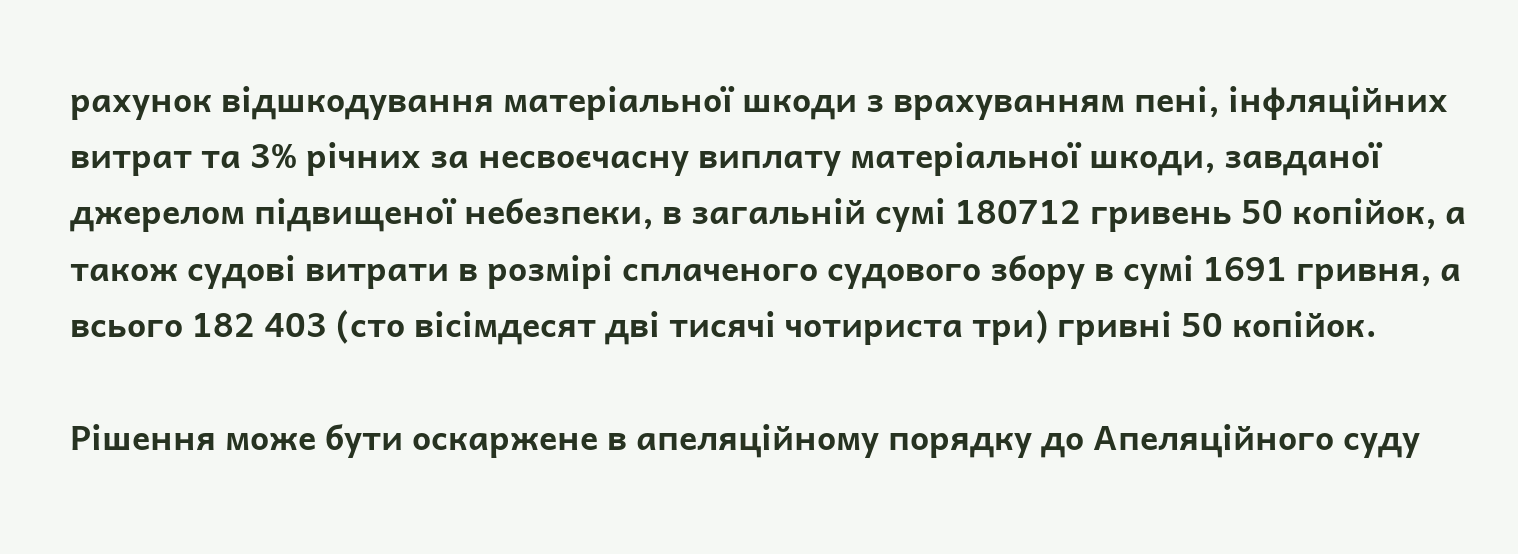рахунок відшкодування матеріальної шкоди з врахуванням пені, інфляційних витрат та 3% річних за несвоєчасну виплату матеріальної шкоди, завданої джерелом підвищеної небезпеки, в загальній сумі 180712 гривень 50 копійок, а також судові витрати в розмірі сплаченого судового збору в сумі 1691 гривня, а всього 182 403 (сто вісімдесят дві тисячі чотириста три) гривні 50 копійок.

Рішення може бути оскаржене в апеляційному порядку до Апеляційного суду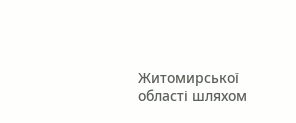Житомирської області шляхом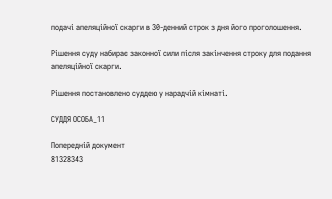подачі апеляційної скарги в 30-денний строк з дня його проголошення.

Рішення суду набирає законної сили після закінчення строку для подання апеляційної скарги.

Рішення постановлено суддею у нарадчій кімнаті.

СУДДЯ ОСОБА_11

Попередній документ
81328343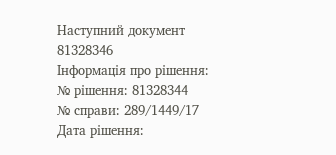Наступний документ
81328346
Інформація про рішення:
№ рішення: 81328344
№ справи: 289/1449/17
Дата рішення: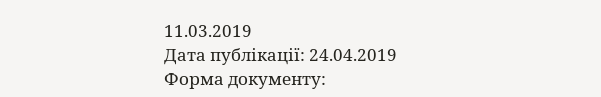11.03.2019
Дата публікації: 24.04.2019
Форма документу: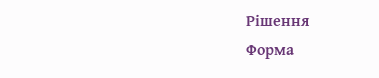Рішення
Форма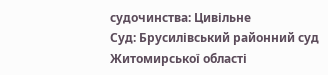судочинства: Цивільне
Суд: Брусилівський районний суд Житомирської області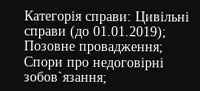Категорія справи: Цивільні справи (до 01.01.2019); Позовне провадження; Спори про недоговірні зобов`язання;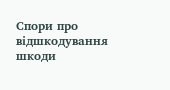Спори про відшкодування шкоди